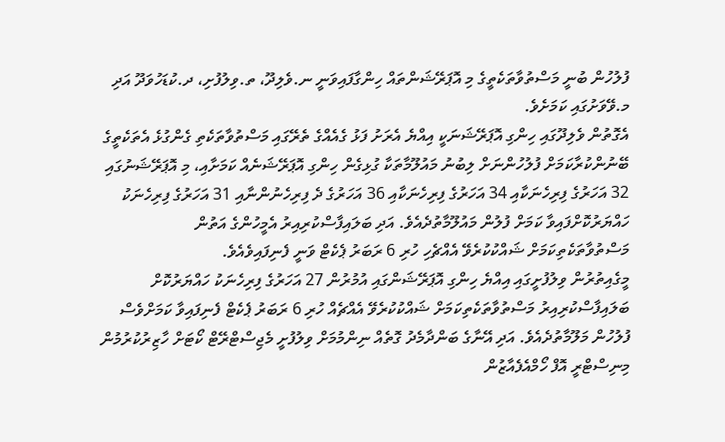ފުލުހުން ބުނީ މަސްތުވާތަކެތީގެ މި އޮޕަރޭޝަންތައް ހިންގާފައިވަނީ ނ.ވެލިދޫ، ތ.ވިލުފުށި، ދ.ކުޑަހުވަދޫ އަދި މ.ވޭވަށުގައި ކަމަށެވެ.
އެގޮތުން ވެލިދޫގައި ހިންގި އޮޕަރޭޝަނަކީ އިއްޔެ އެރަށު ފަޅު ގެއެއްގެ ތެރޭގައި މަސްތުވާތަކެތި ގެންގުޅެ އެތަކެތީގެ ބޭނުންކުރާކަމަށް ފުލުހުންނަށް ލިބުނު މައުލޫމާތަކާ ގުޅިގެން ހިންގި އޮޕަރޭޝަނެއް ކަމަށާއި، މި އޮޕަރޭޝަނުގައި 32 އަހަރުގެ ފިރިހެނަކާއި 34 އަހަރުގެ ފިރިހެނަކާއި 36 އަހަރުގެ ދެ ފިރިހެނުންނާއި 31 އަހަރުގެ ފިރިހެނަކު ހައްޔަރުކޮށްފައިވާ ކަމަށް ފުލުން މައުލޫމާތުދެއެވެ. އަދި ބަލައިފާސްކުރިއިރު އެމީހުންގެ އަތުން މަސްތުވާތަކެތިކަމަށް ޝައްކުކުރެވޭ އެއްޗެހި ހުރި 6 ރަބަރު ޕެކެޓް ވަނީ ފެނިފައިވެއެވެ.
މީގެއިތުރުން ވިލުފުށީގައި އިއްޔެ ހިންގި އޮޕަރޭޝަންގައި އުމުރުން 27 އަހަރުގެ ފިރިހެނަކު ހައްޔަރުކޮށް ބަލައިފާސްކުރިއިރު މަސްތުވާތަކެތިކަމަށް ޝައްކުކުރެވޭ އެއްޗެއް ހުރި 6 ރަބަރު ޕެކެޓް ފެނިފައިވާ ކަމަށްވެސް ފުލުހުން މަލޫމާތުދެއެވެ. އަދި އޭނާގެ ބަންދާމެދު ގޮތެއް ނިންމުމަށް ވިލުފުށީ މެޖިސްޓްރޭޓް ކޯޓަށް ހާޒިރުކުރުމުން މިނިސްޓްރީ އޮފް ހޯމްއެފެއާޒުން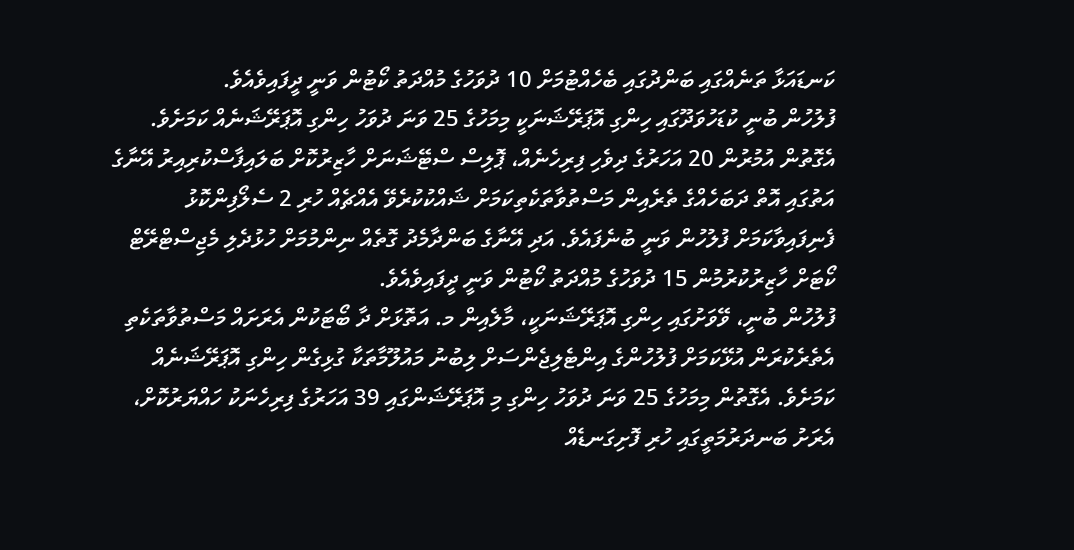ކަނޑައަޅާ ތަނެއްގައި ބަންދުގައި ބެހެއްޓުމަށް 10 ދުވަހުގެ މުއްދަތު ކޯޓުން ވަނީ ދީފައިވެއެވެ.
ފުލުހުން ބުނީ ކުޑަހުވަދޫގައި ހިންގި އޮޕަރޭޝަނަކީ މިމަހުގެ 25 ވަނަ ދުވަހު ހިންގި އޮޕަރޭޝަނެއް ކަމަށެވެ. އެގޮތުން އުމުރުން 20 އަހަރުގެ ދިވެހި ފިރިހެނެއް، ޕޮލިސް ސްޓޭޝަނަށް ހާޒިރުކޮށް ބަލައިފާސްކުރިއިރު އޭނާގެ އަތުގައި އޮތް ދަބަހެއްގެ ތެރެއިން މަސްތުވާތަކެތިކަމަށް ޝައްކުކުރެވޭ އެއްޗެއް ހުރި 2 ސެލޯފިންކޮޅު ފެނިފައިވާކަމަށް ފުލުހުން ވަނީ ބުނެފައެވެ. އަދި އޭނާގެ ބަންދާމެދު ގޮތެއް ނިންމުމަށް ހުޅުދެލި މެޖިސްޓްރޭޓް ކޯޓަށް ހާޒިރުކުރުމުން 15 ދުވަހުގެ މުއްދަތު ކޯޓުން ވަނީ ދީފައިވެއެވެ.
ފުލުހުން ބުނީ، ވޭވަށުގައި ހިންގި އޮޕަރޭޝަނަކީ، މާލެއިން މ. އަތޮޅަށް ދާ ބޯޓަކުން އެރަށައް މަސްތުވާތަކެތި އެތެރެކުރަން އުޅޭކަމަށް ފުލުހުންގެ އިންޓެލިޖެންސަށް ލިބުނު މައުލޫމާތަކާ ގުޅިގެން ހިންގި އޮޕަރޭޝަނެއް ކަމަށެވެ. އެގޮތުން މިމަހުގެ 25 ވަނަ ދުވަހު ހިންގި މި އޮޕަރޭޝަންގައި 39 އަހަރުގެ ފިރިހެނަކު ހައްޔަރުކޮށް، އެރަށު ބަނދަރުމަތީގައި ހުރި ފޮށިގަނޑެއް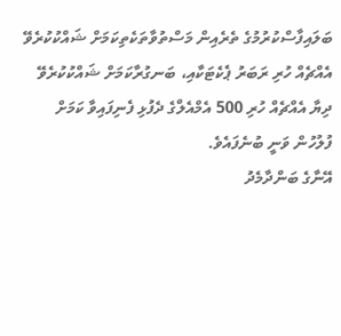ބަލައިފާސްކުރުމުގެ ތެރެއިން މަސްތުވާތަކެތިކަމަށް ޝައްކުކުރެވޭ އެއްޗެއް ހުރި ރަބަރު ޕެކެޓަކާއި، ބަނގުރާކަމަށް ޝައްކުކުރެވޭ ދިޔާ އެއްޗެއް ހުރި 500 އެމްއެލްގެ ދެފުޅި ފެނިފައިވާ ކަމަށް ފުލުހުން ވަނީ ބުނެފައެވެ.
އޭނާގެ ބަންދާމެދު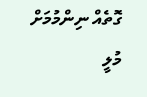ގޮތެއް ނިންމުމަށް މުލީ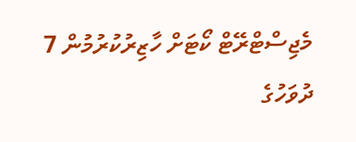މެޖިސްޓްރޭޓް ކޯޓަށް ހާޒިރުކުރުމުން 7 ދުވަހުގެ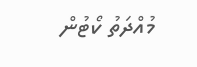މުއްދަތު ކޯޓުން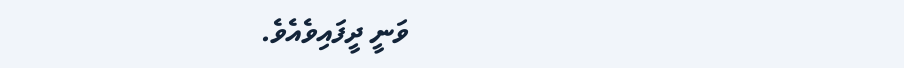ވަނީ ދީފައިވެއެވެ.